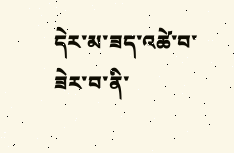དེར་མ་ཟད་འཚེ་བ་ཟེར་བ་ནི་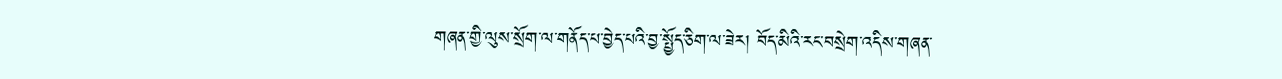གཞན་གྱི་ལུས་སྲོག་ལ་གནོད་པ་བྱེད་པའི་བྱ་སྤྱོད་ཅིག་ལ་ཟེར། བོད་མིའི་རང་བསྲེག་འདིས་གཞན་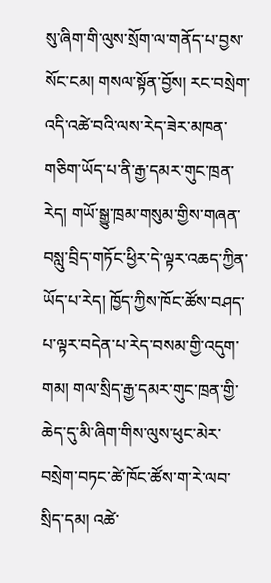སུ་ཞིག་གི་ལུས་སྲོག་ལ་གནོད་པ་བྱས་སོང་ངམ། གསལ་སྟོན་བྱོས། རང་བསྲེག་འདི་འཚེ་བའི་ལས་རེད་ཟེར་མཁན་གཅིག་ཡོད་པ་ནི་རྒྱ་དམར་གུང་ཁྲན་རེད། གཡོ་སྒྱུ་ཁྲམ་གསུམ་གྱིས་གཞན་བསླུ་བྲིད་གཏོང་ཕྱིར་དེ་ལྟར་འཆད་ཀྱིན་ཡོད་པ་རེད། ཁྱོད་ཀྱིས་ཁོང་ཚོས་བཤད་པ་ལྟར་བདེན་པ་རེད་བསམ་གྱི་འདུག་གམ། གལ་སྲིད་རྒྱ་དམར་གུང་ཁྲན་གྱི་ཆེད་དུ་མི་ཞིག་གིས་ལུས་ཕུང་མེར་བསྲེག་བཏང་ཚེ་ཁོང་ཚོས་ག་རེ་ལབ་སྲིད་དམ། འཚེ་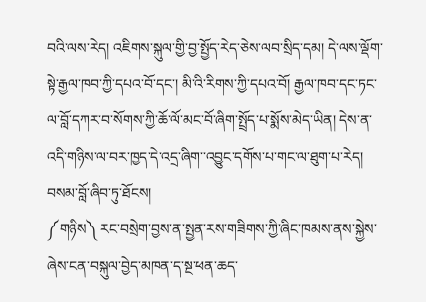བའི་ལས་རེད། འཇིགས་སྐུལ་གྱི་བྱ་སྤྱོད་རེད་ཅེས་ལབ་སྲིད་དམ། དེ་ལས་ལྡོག་སྟེ་རྒྱལ་ཁབ་ཀྱི་དཔའ་བོ་དང་། མི་འི་རིགས་ཀྱི་དཔའ་བོ། རྒྱལ་ཁབ་དང་ཏང་ལ་བློ་དཀར་བ་སོགས་ཀྱི་ཆོ་ལོ་མང་བོ་ཞིག་སྤྲོད་པ་སྨོས་མེད་ཡིན། དེས་ན་འདི་གཉིས་ལ་བར་ཁྱད་དེ་འདྲ་ཞིག་་འབྱུང་དགོས་པ་གང་ལ་ཐུག་པ་རེད། བསམ་བློ་ཞིབ་ཏུ་ཐོངས།
༼གཉིས༽ རང་བསྲེག་བྱས་ན་སྤྱན་རས་གཟིགས་ཀྱི་ཞིང་ཁམས་ནས་སྐྱེས་ཞེས་ངན་བསྐུལ་བྱེད་མཁན་ད་སྔ་ཕན་ཆད་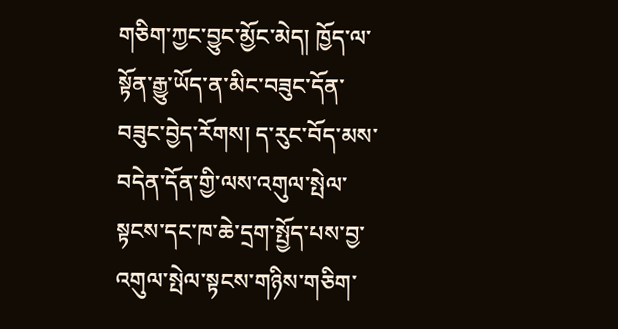གཅིག་ཀྱང་བྱུང་མྱོང་མེད། ཁྱོད་ལ་སྟོན་རྒྱུ་ཡོད་ན་མིང་བཟུང་དོན་བཟུང་བྱེད་རོགས། ད་རུང་བོད་མས་བདེན་དོན་གྱི་ལས་འགུལ་སྤེལ་སྟངས་དང་ཁ་ཆེ་དྲག་སྤྱོད་པས་བྱ་འགུལ་སྤེལ་སྟངས་གཉིས་གཅིག་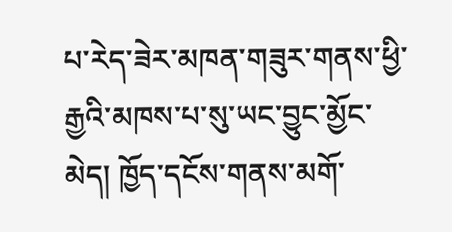པ་རེད་ཟེར་མཁན་གཟུར་གནས་ཕྱི་རྒྱའི་མཁས་པ་སུ་ཡང་བྱུང་མྱོང་མེད། ཁྱོད་དངོས་གནས་མགོ་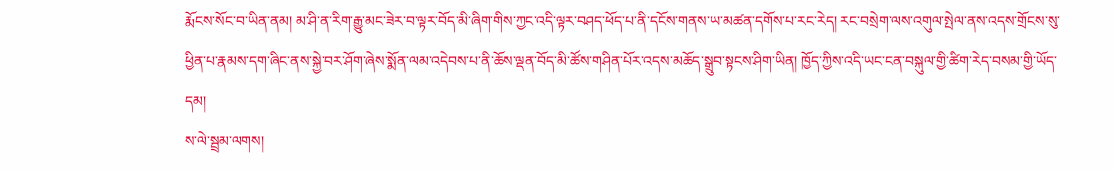རྨོངས་སོང་བ་ཡིན་ནམ། མ་ཤི་ན་རིག་རྒྱུ་མང་ཟེར་བ་ལྟར་བོད་མི་ཞིག་གིས་ཀྱང་འདི་ལྟར་བཤད་ཕོད་པ་ནི་དངོས་གནས་ཡ་མཚན་དགོས་པ་རང་རེད། རང་བསྲེག་ལས་འགུལ་སྤེལ་ནས་འདས་གྲོངས་སུ་ཕྱིན་པ་རྣམས་དག་ཞིང་ནས་སྐྱེ་བར་ཤོག་ཞེས་སྨོན་ལམ་འདེབས་པ་ནི་ཆོས་ལྡན་བོད་མི་ཚོས་གཤིན་པོར་འདས་མཆོད་སྒྲུབ་སྟངས་ཤིག་ཡིན། ཁྱོད་ཀྱིས་འདི་ཡང་ངན་བསྐུལ་གྱི་ཚིག་རེད་བསམ་གྱི་ཡོད་དམ།
ས་ལེ་སྦྲམ་ལགས།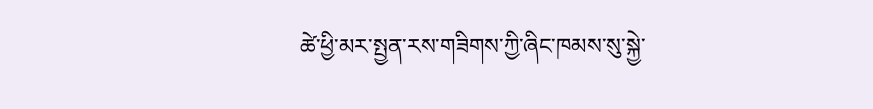ཚེ་ཕྱི་མར་སྤྱན་རས་གཟིགས་ཀྱི་ཞིང་ཁམས་སུ་སྐྱེ་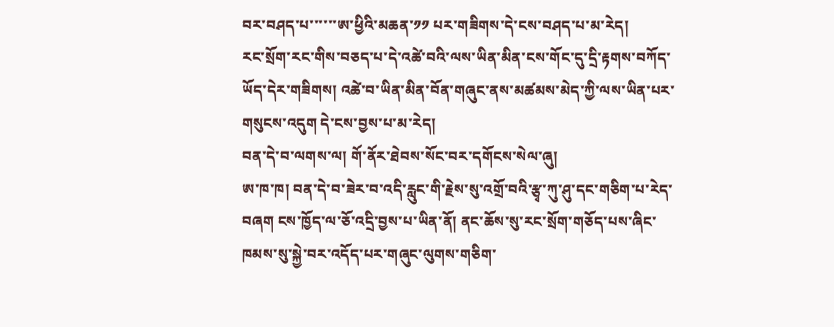བར་བཤད་པ་་་་་་ཨ་ཕྱིའི་མཆན་༡༡ པར་གཟིགས་དེ་ངས་བཤད་པ་མ་རེད།
རང་སྲོག་རང་གིས་བཅད་པ་དེ་འཚེ་བའི་ལས་ཡིན་མིན་ངས་གོང་དུ་དྲི་རྟགས་བཀོད་ཡོད་དེར་གཟིགས། འཚེ་བ་ཡིན་མིན་བོན་གཞུང་ནས་མཚམས་མེད་ཀྱི་ལས་ཡིན་པར་གསུངས་འདུག དེ་ངས་བྱས་པ་མ་རེད།
བན་དེ་བ་ལགས་ལ། གོ་ནོར་ཐེབས་སོང་བར་དགོངས་སེལ་ཞུ།
ཨ་ཁ་ཁ། བན་དེ་བ་ཟེར་བ་འདི་རླུང་གི་རྗེས་སུ་འགྲོ་བའི་རྩྭ་ཀུ་ཤུ་དང་གཅིག་པ་རེད་བཞག ངས་ཁྱོད་ལ་ཅོ་འདྲི་བྱས་པ་ཡིན་ནོ། ནང་ཆོས་སུ་རང་སྲོག་གཅོད་པས་ཞིང་ཁམས་སུ་སྐྱེ་བར་འདོད་པར་གཞུང་ལུགས་གཅིག་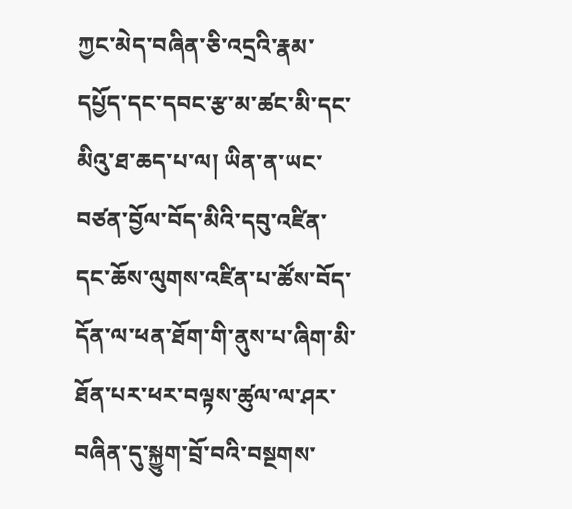ཀྱང་མེད་བཞིན་ཅི་འདྲའི་རྣམ་དཔྱོད་དང་དབང་རྩ་མ་ཚང་མི་དང་མིའུ་ཐ་ཆད་པ་ལ། ཡིན་ན་ཡང་བཙན་བྱོལ་བོད་མིའི་དབུ་འཛིན་དང་ཆོས་ལུགས་འཛིན་པ་ཚོས་བོད་དོན་ལ་ཕན་ཐོག་གི་ནུས་པ་ཞིག་མི་ཐོན་པར་ཕར་བལྟས་ཚུལ་ལ་ཤར་བཞིན་དུ་སྐྱུག་བྲོ་བའི་བསྔགས་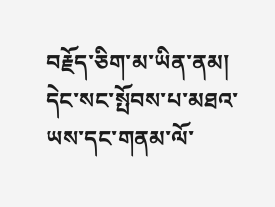བརྗོད་ཅིག་མ་ཡིན་ནམ།
དེང་སང་སྤོབས་པ་མཐའ་ཡས་དང་གནམ་ལོ་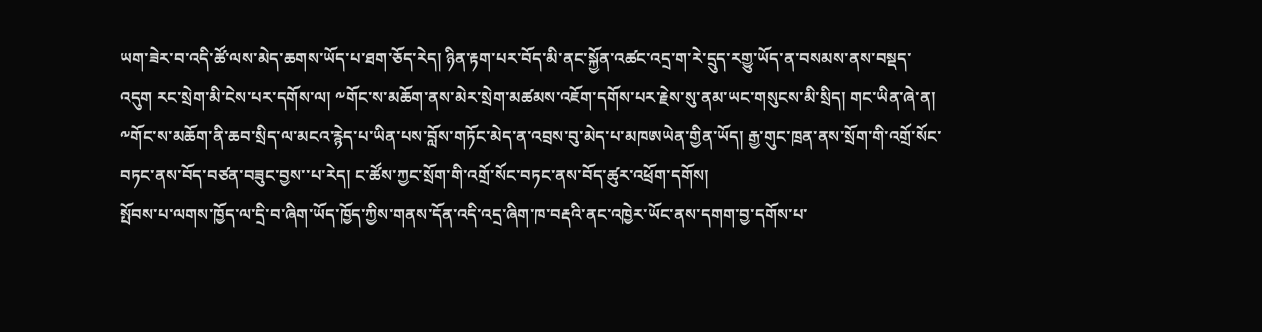ཡག་ཟེར་བ་འདི་ཚོ་ལས་མེད་ཆགས་ཡོད་པ་ཐག་ཅོད་རེད། ཉིན་རྟག་པར་བོད་མི་ནང་སྐྱོན་འཚང་འདྲ་ག་རེ་དྲུད་རགྱུ་ཡོད་ན་བསམས་ནས་བསྡད་འདུག རང་སྲེག་མི་ངེས་པར་དགོས་ལ། ༸གོང་ས་མཆོག་ནས་མེར་སྲེག་མཚམས་འཇོག་དགོས་པར་རྗེས་སུ་ནམ་ཡང་གསུངས་མི་སྲིད། གང་ཡིན་ཞེ་ན། ༸གོང་ས་མཆོག་ནི་ཆབ་སྲིད་ལ་མངའ་རྙེད་པ་ཡིན་པས་བློས་གཏོང་མེད་ན་འབྲས་བུ་མེད་པ་མཁཨཡེན་གྱིན་ཡོད། རྒྱ་གུང་ཁྲན་ནས་སྲོག་གི་འགྲོ་སོང་བཏང་ནས་བོད་བཙན་བཟུང་བྱས་་པ་རེད། ང་ཚོས་ཀྱང་སྲོག་གི་འགྲོ་སོང་བཏང་ནས་བོད་ཚུར་འཕྲོག་དགོས།
སྤོབས་པ་ལགས་ཁྱོད་ལ་དྲི་བ་ཞིག་ཡོད་ཁྱོད་ཀྱིས་གནས་དོན་འདི་འདྲ་ཞིག་ཁ་བརྡའི་ནང་འཁྱེར་ཡོང་ནས་དགག་བྱ་དགོས་པ་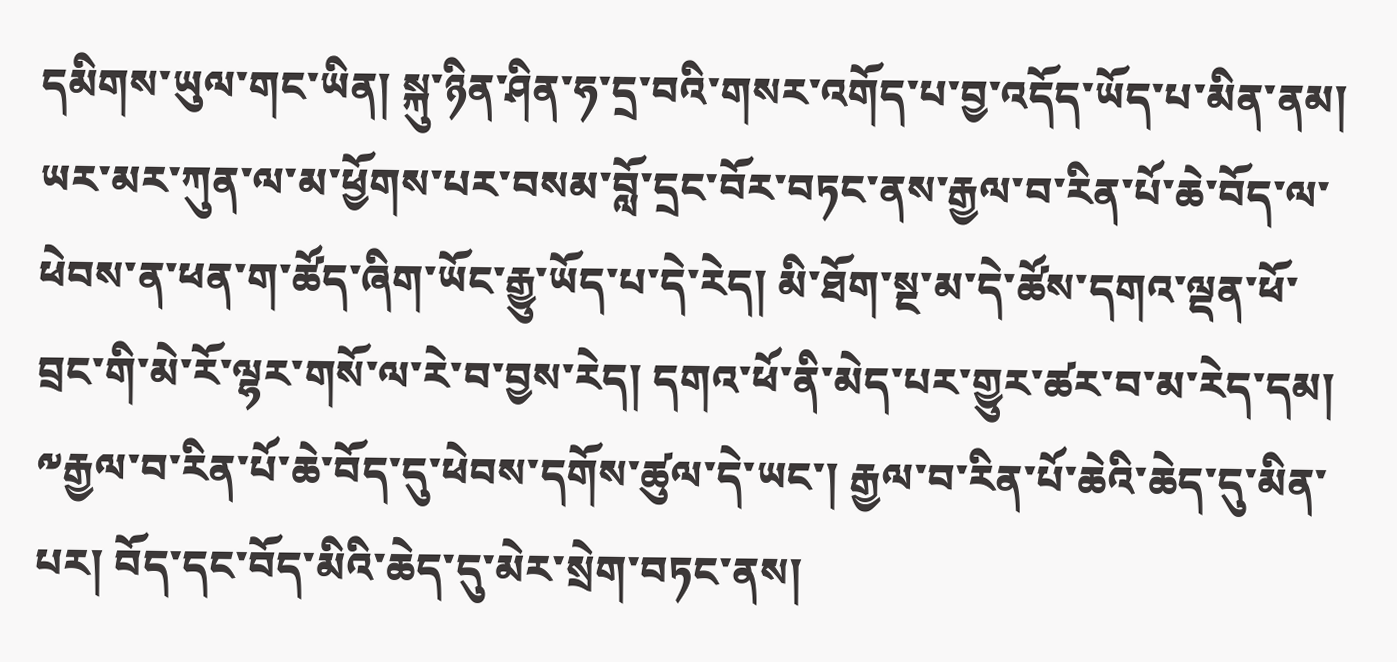དམིགས་ཡུལ་གང་ཡིན། སྐུ་ཉིན་ཤིན་ཧ་དྲ་བའི་གསར་འགོད་པ་བྱ་འདོད་ཡོད་པ་མིན་ནམ།
ཡར་མར་ཀུན་ལ་མ་ཕྱོགས་པར་བསམ་བློ་དྲང་བོར་བཏང་ནས་རྒྱལ་བ་རིན་པོ་ཆེ་བོད་ལ་ཕེབས་ན་ཕན་ག་ཚོད་ཞིག་ཡོང་རྒྱུ་ཡོད་པ་དེ་རེད། མི་ཐོག་སྔ་མ་དེ་ཚོས་དགའ་ལྡན་ཕོ་བྲང་གི་མེ་རོ་ལྷར་གསོ་ལ་རེ་བ་བྱས་རེད། དགའ་ཕོ་ནི་མེད་པར་གྱུར་ཚར་བ་མ་རེད་དམ།
༸རྒྱལ་བ་རིན་པོ་ཆེ་བོད་དུ་ཕེབས་དགོས་ཚུལ་དེ་ཡང་། རྒྱལ་བ་རིན་པོ་ཆེའི་ཆེད་དུ་མིན་པར། བོད་དང་བོད་མིའི་ཆེད་དུ་མེར་སྲེག་བཏང་ནས།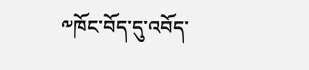༸ཁོང་བོད་དུ་འབོད་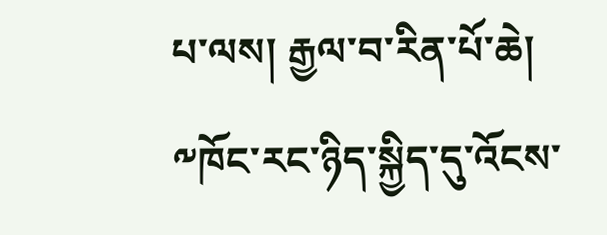པ་ལས། རྒྱལ་བ་རིན་པོ་ཆེ། ༸ཁོང་རང་ཉིད་སྐྱིད་དུ་འོངས་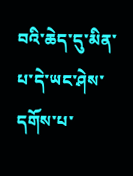བའི་ཆེད་དུ་མིན་པ་དེ་ཡང་ཤེས་དགོས་པ་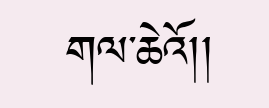གལ་ཆེའོ།།